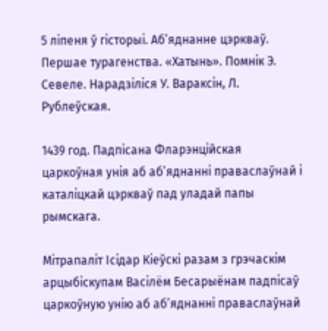5 ліпеня ў гісторыі. Аб’яднанне цэркваў. Першае турагенства. «Хатынь». Помнік Э. Севеле. Нарадзіліся У. Вараксін, Л. Рублеўская.

1439 год. Падпісана Фларэнційская царкоўная унія аб аб’яднанні праваслаўнай і каталіцкай цэркваў пад уладай папы рымскага.

Мітрапаліт Ісідар Кіеўскі разам з грэчаскім арцыбіскупам Васілём Бесарыёнам падпісаў царкоўную унію аб аб’яднанні праваслаўнай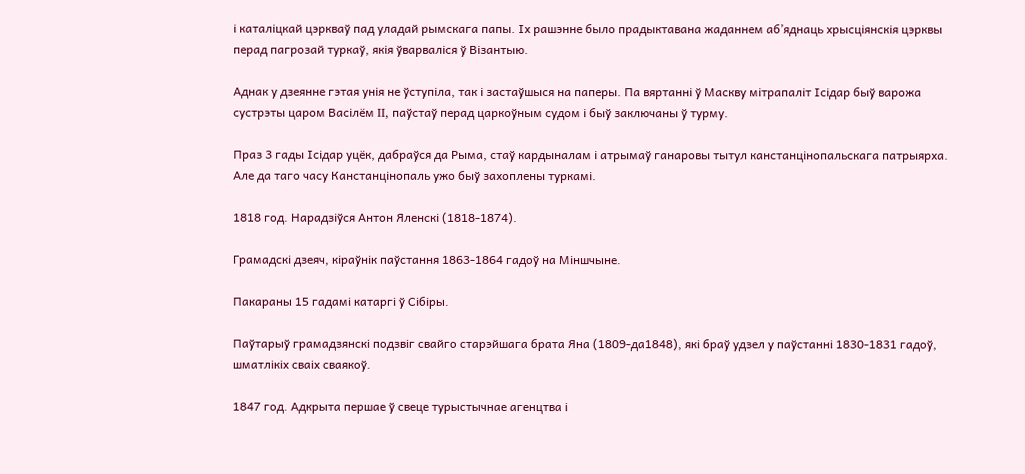і каталіцкай цэркваў пад уладай рымскага папы. Іх рашэнне было прадыктавана жаданнем аб’яднаць хрысціянскія цэрквы перад пагрозай туркаў, якія ўварваліся ў Візантыю.

Аднак у дзеянне гэтая унія не ўступіла, так і застаўшыся на паперы. Па вяртанні ў Маскву мітрапаліт Ісідар быў варожа сустрэты царом Васілём II, паўстаў перад царкоўным судом і быў заключаны ў турму.

Праз 3 гады Ісідар уцёк, дабраўся да Рыма, стаў кардыналам і атрымаў ганаровы тытул канстанцінопальскага патрыярха. Але да таго часу Канстанцінопаль ужо быў захоплены туркамі.

1818 год. Нарадзіўся Антон Яленскі (1818-1874).

Грамадскі дзеяч, кіраўнік паўстання 1863-1864 гадоў на Міншчыне.

Пакараны 15 гадамі катаргі ў Сібіры.

Паўтарыў грамадзянскі подзвіг свайго старэйшага брата Яна (1809-да1848), які браў удзел у паўстанні 1830-1831 гадоў, шматлікіх сваіх сваякоў.

1847 год. Адкрыта першае ў свеце турыстычнае агенцтва і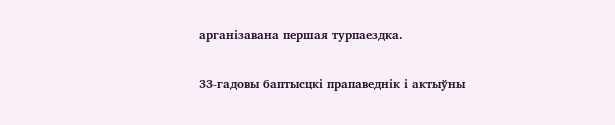арганізавана першая турпаездка.

33-гадовы баптысцкі прапаведнік і актыўны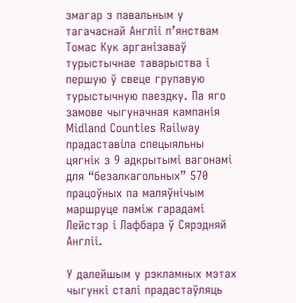змагар з павальным у тагачаснай Англіі п’янствам Томас Кук арганізаваў турыстычнае таварыства і першую ў свеце групавую турыстычную паездку. Па яго замове чыгуначная кампанія Midland Counties Railway прадаставіла спецыяльны цягнік з 9 адкрытымі вагонамі для “безалкагольных” 570 працоўных па маляўнічым маршруце паміж гарадамі Лейстэр і Лафбара ў Сярэдняй Англіі.

У далейшым у рэкламных мэтах чыгункі сталі прадастаўляць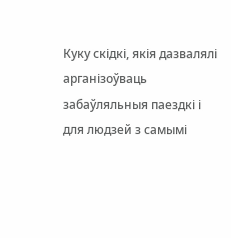Куку скідкі, якія дазвалялі арганізоўваць забаўляльныя паездкі і для людзей з самымі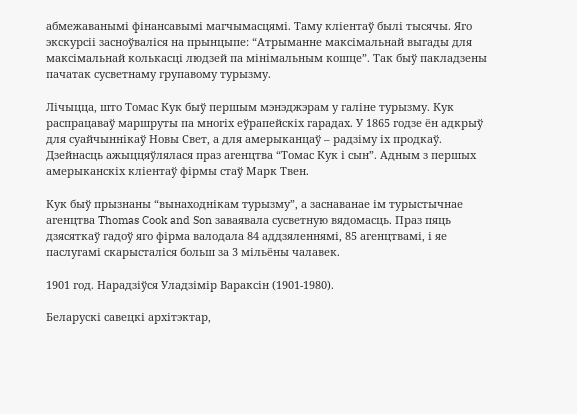абмежаванымі фінансавымі магчымасцямі. Таму кліентаў былі тысячы. Яго экскурсіі засноўваліся на прынцыпе: “Атрыманне максімальнай выгады для максімальнай колькасці людзей па мінімальным кошце”. Так быў пакладзены пачатак сусветнаму групавому турызму.

Лічыцца, што Томас Кук быў першым мэнэджэрам у галіне турызму. Кук распрацаваў маршруты па многіх еўрапейскіх гарадах. У 1865 годзе ён адкрыў для суайчыннікаў Новы Свет, а для амерыканцаў – радзіму іх продкаў. Дзейнасць ажыццяўлялася праз агенцтва “Томас Кук і сын”. Адным з першых амерыканскіх кліентаў фірмы стаў Марк Твен.

Кук быў прызнаны “вынаходнікам турызму”, а заснаванае ім турыстычнае агенцтва Thomas Cook and Son заваявала сусветную вядомасць. Праз пяць дзясяткаў гадоў яго фірма валодала 84 аддзяленнямі, 85 агенцтвамі, і яе паслугамі скарысталіся больш за 3 мільёны чалавек.

1901 год. Нарадзіўся Уладзімір Вараксін (1901-1980).

Беларускі савецкі архітэктар,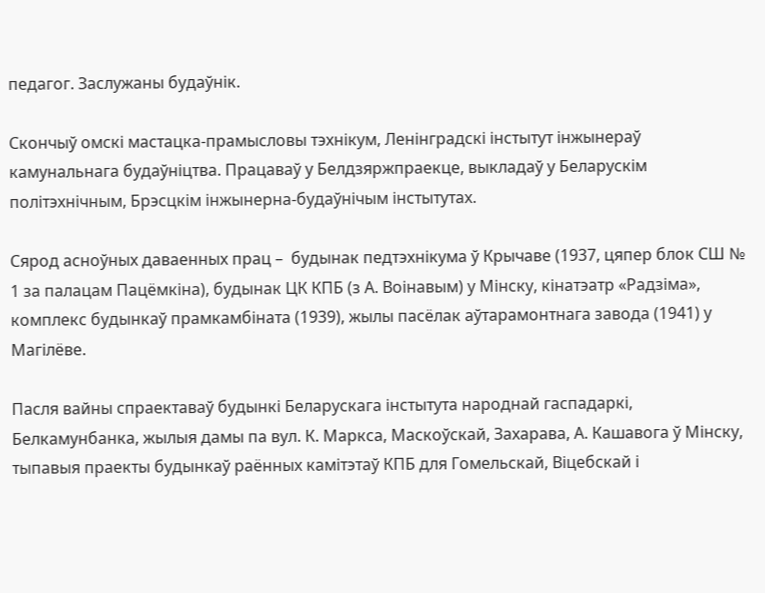педагог. Заслужаны будаўнік.

Скончыў омскі мастацка-прамысловы тэхнікум, Ленінградскі інстытут інжынераў камунальнага будаўніцтва. Працаваў у Белдзяржпраекце, выкладаў у Беларускім політэхнічным, Брэсцкім інжынерна-будаўнічым інстытутах.

Сярод асноўных даваенных прац –  будынак педтэхнікума ў Крычаве (1937, цяпер блок СШ № 1 за палацам Пацёмкіна), будынак ЦК КПБ (з А. Воінавым) у Мінску, кінатэатр «Радзіма», комплекс будынкаў прамкамбіната (1939), жылы пасёлак аўтарамонтнага завода (1941) у Магілёве.

Пасля вайны спраектаваў будынкі Беларускага інстытута народнай гаспадаркі, Белкамунбанка, жылыя дамы па вул. К. Маркса, Маскоўскай, Захарава, А. Кашавога ў Мінску, тыпавыя праекты будынкаў раённых камітэтаў КПБ для Гомельскай, Віцебскай і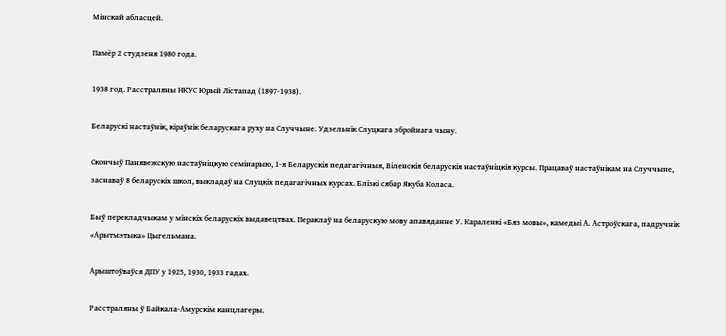Мінскай абласцей.

Памёр 2 студзеня 1980 года.

1938 год. Расстраляны НКУС Юрый Лістапад (1897-1938).

Беларускі настаўнік, кіраўнік беларускага руху на Случчыне. Удзельнік Слуцкага збройнага чыну.

Скончыў Панявежскую настаўніцкую семінарыю, 1-я Беларускія педагагічныя, Віленскія беларускія настаўніцкія курсы. Працаваў настаўнікам на Случчыне, заснаваў 8 беларускіх школ, выкладаў на Слуцкіх педагагічных курсах. Блізкі сябар Якуба Коласа.

Быў перекладчыкам у мінскіх беларускіх выдавецтвах. Пераклаў на беларускую мову апавяданне У. Караленкі «Бяз мовы», камедыі А. Астроўскага, падручнік «Арытмэтыка» Цыгельмана.

Арыштоўваўся ДПУ у 1925, 1930, 1933 гадах.

Расстраляны ў Байкала-Амурскім канцлагеры.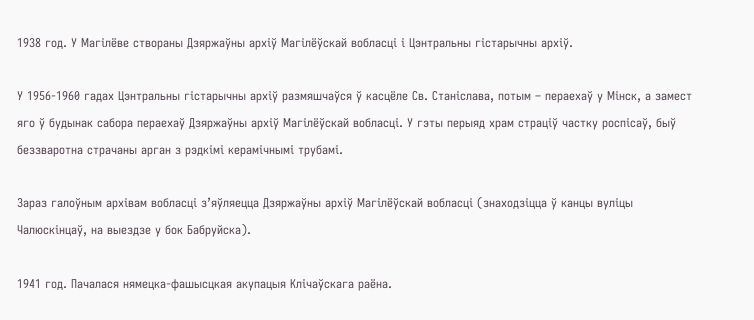1938 год. У Магілёве створаны Дзяржаўны архіў Магілёўскай вобласці і Цэнтральны гістарычны архіў.

У 1956-1960 гадах Цэнтральны гістарычны архіў размяшчаўся ў касцёле Св. Станіслава, потым – пераехаў у Мінск, а замест яго ў будынак сабора пераехаў Дзяржаўны архіў Магілёўскай вобласці. У гэты перыяд храм страціў частку роспісаў, быў беззваротна страчаны арган з рэдкімі керамічнымі трубамі.

Зараз галоўным архівам вобласці з’яўляецца Дзяржаўны архіў Магілёўскай вобласці (знаходзіцца ў канцы вуліцы Чалюскінцаў, на выездзе у бок Бабруйска).

1941 год. Пачалася нямецка-фашысцкая акупацыя Клічаўскага раёна.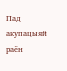Пад акупацыяй раён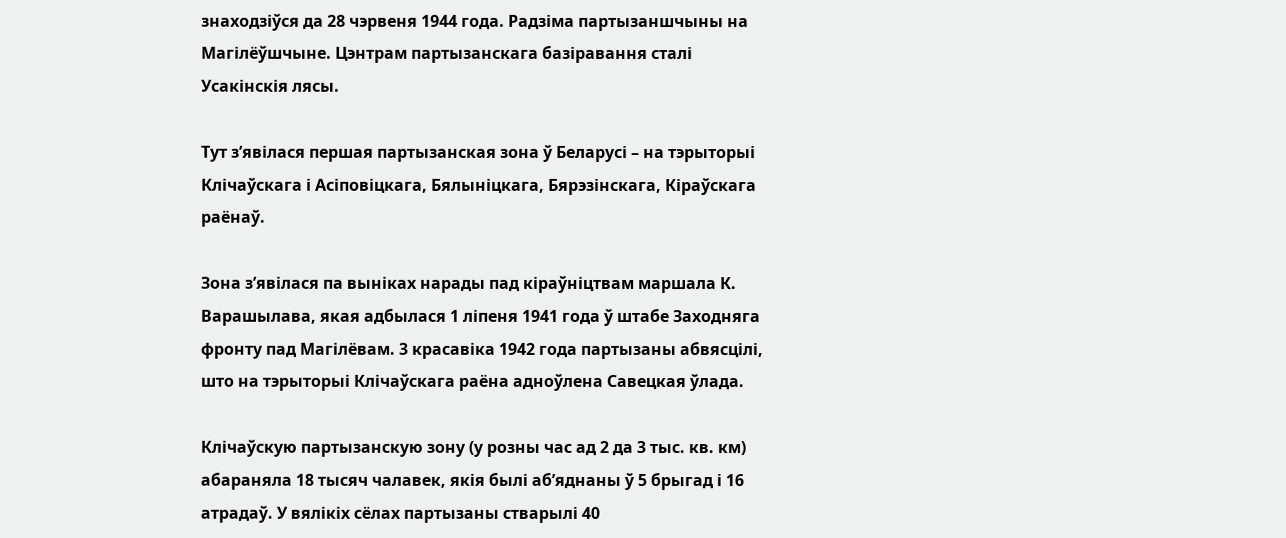знаходзіўся да 28 чэрвеня 1944 года. Радзіма партызаншчыны на Магілёўшчыне. Цэнтрам партызанскага базіравання сталі Усакінскія лясы.

Тут з’явілася першая партызанская зона ў Беларусі – на тэрыторыі Клічаўскага і Асіповіцкага, Бялыніцкага, Бярэзінскага, Кіраўскага раёнаў.

Зона з’явілася па выніках нарады пад кіраўніцтвам маршала К. Варашылава, якая адбылася 1 ліпеня 1941 года ў штабе Заходняга фронту пад Магілёвам. 3 красавіка 1942 года партызаны абвясцілі, што на тэрыторыі Клічаўскага раёна адноўлена Савецкая ўлада.

Клічаўскую партызанскую зону (у розны час ад 2 да 3 тыс. кв. км) абараняла 18 тысяч чалавек, якія былі аб’яднаны ў 5 брыгад і 16 атрадаў. У вялікіх сёлах партызаны стварылі 40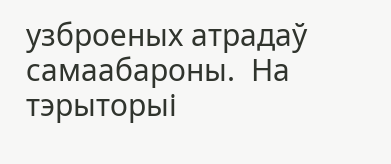узброеных атрадаў самаабароны.  На тэрыторыі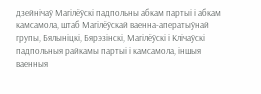дзейнічаў Магілёўскі падпольны абкам партыі і абкам камсамола, штаб Магілёўскай ваенна-аператыўнай групы, Бялыніцкі, Бярэзінскі, Магілёўскі і Клічаўскі падпольныя райкамы партыі і камсамола, іншыя ваенныя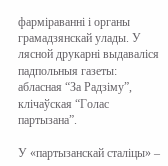фарміраванні і органы грамадзянскай улады. У лясной друкарні выдаваліся падпольныя газеты: абласная “За Радзіму”, клічаўская “Голас партызана”.

У «партызанскай сталіцы» –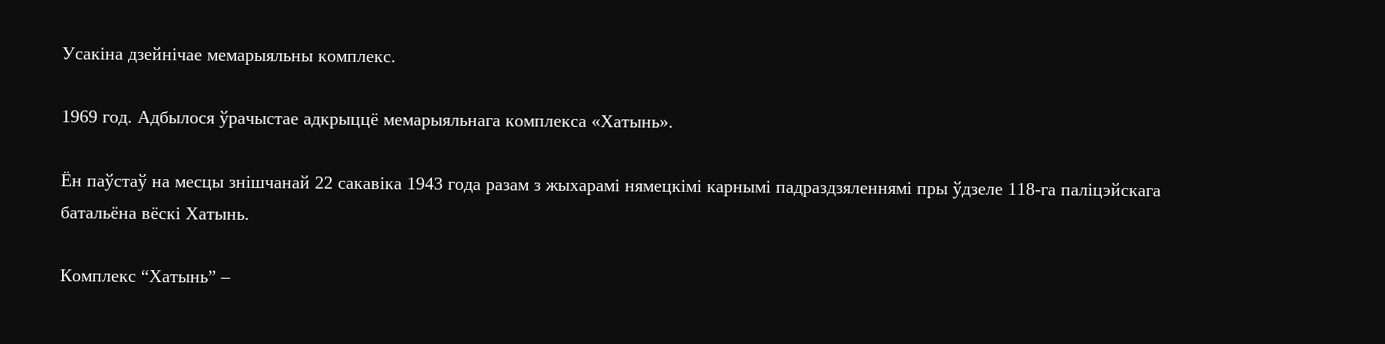Усакіна дзейнічае мемарыяльны комплекс.

1969 год. Адбылося ўрачыстае адкрыццё мемарыяльнага комплекса «Хатынь».

Ён паўстаў на месцы знішчанай 22 сакавіка 1943 года разам з жыхарамі нямецкімі карнымі падраздзяленнямі пры ўдзеле 118-га паліцэйскага батальёна вёскі Хатынь.

Комплекс “Хатынь” –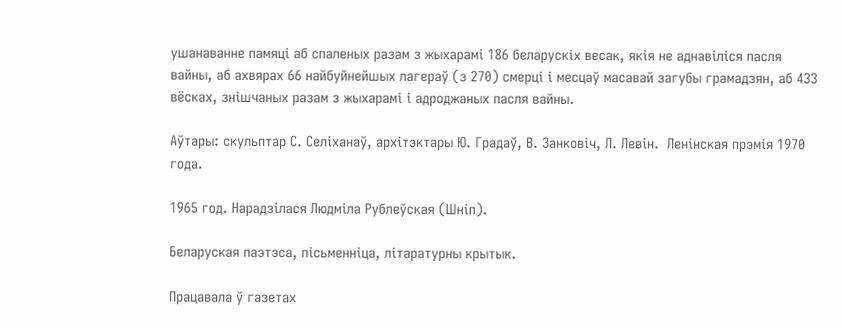ушанаванне памяці аб спаленых разам з жыхарамі 186 беларускіх весак, якія не аднавіліся пасля вайны, аб ахвярах 66 найбуйнейшых лагераў (з 270) смерці і месцаў масавай загубы грамадзян, аб 433 вёсках, знішчаных разам з жыхарамі і адроджаных пасля вайны.

Аўтары: скульптар С. Селіханаў, архітэктары Ю. Градаў, В. Занковіч, Л. Левін.  Ленінская прэмія 1970 года.

1965 год. Нарадзілася Людміла Рублеўская (Шніп).

Беларуская паэтэса, пісьменніца, літаратурны крытык.

Працавала ў газетах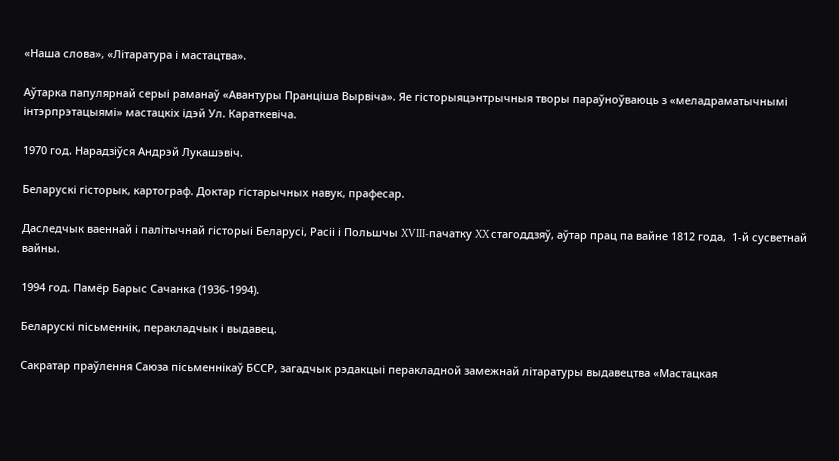«Наша слова», «Літаратура і мастацтва».

Аўтарка папулярнай серыі раманаў «Авантуры Пранціша Вырвіча». Яе гісторыяцэнтрычныя творы параўноўваюць з «меладраматычнымі інтэрпрэтацыямі» мастацкіх ідэй Ул. Караткевіча.

1970 год. Нарадзіўся Андрэй Лукашэвіч.

Беларускі гісторык, картограф. Доктар гістарычных навук, прафесар.

Даследчык ваеннай і палітычнай гісторыі Беларусі, Расіі і Польшчы XVIII-пачатку XX стагоддзяў, аўтар прац па вайне 1812 года,  1-й сусветнай вайны.

1994 год. Памёр Барыс Сачанка (1936-1994).

Беларускі пісьменнік, перакладчык і выдавец.

Сакратар праўлення Саюза пісьменнікаў БССР, загадчык рэдакцыі перакладной замежнай літаратуры выдавецтва «Мастацкая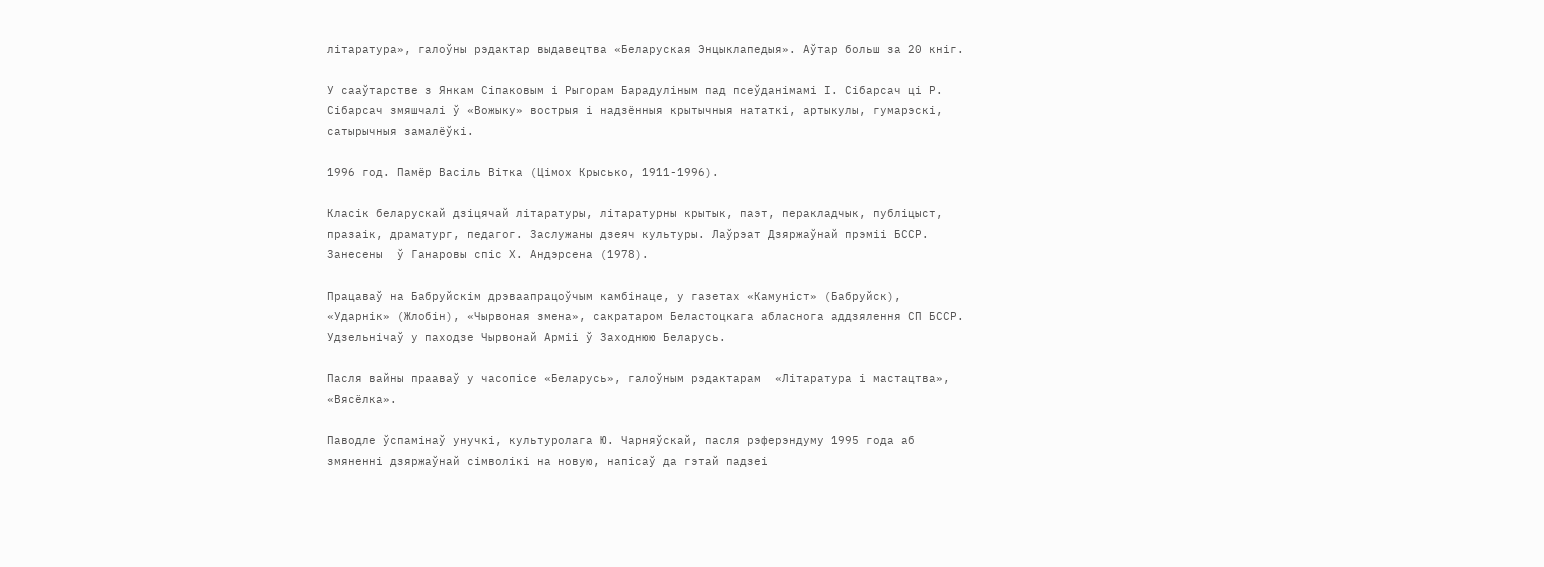літаратура», галоўны рэдактар выдавецтва «Беларуская Энцыклапедыя». Аўтар больш за 20 кніг.

У сааўтарстве з Янкам Сіпаковым і Рыгорам Барадуліным пад псеўданімамі І. Сібарсач ці Р. Сібарсач змяшчалі ў «Вожыку» вострыя і надзённыя крытычныя нататкі, артыкулы, гумарэскі, сатырычныя замалёўкі.

1996 год. Памёр Васіль Вітка (Цімох Крысько, 1911-1996).

Класік беларускай дзіцячай літаратуры, літаратурны крытык, паэт, перакладчык, публіцыст, празаік, драматург, педагог. Заслужаны дзеяч культуры. Лаўрэат Дзяржаўнай прэміі БССР. Занесены  ў Ганаровы спіс Х. Андэрсена (1978).

Працаваў на Бабруйскім дрэваапрацоўчым камбінаце, у газетах «Камуніст» (Бабруйск), «Ударнік» (Жлобін), «Чырвоная змена», сакратаром Беластоцкага абласнога аддзялення СП БССР. Удзельнічаў у паходзе Чырвонай Арміі ў Заходнюю Беларусь.

Пасля вайны прааваў у часопісе «Беларусь», галоўным рэдактарам  «Літаратура і мастацтва», «Вясёлка».

Паводле ўспамінаў унучкі, культуролага Ю. Чарняўскай, пасля рэферэндуму 1995 года аб змяненні дзяржаўнай сімволікі на новую, напісаў да гэтай падзеі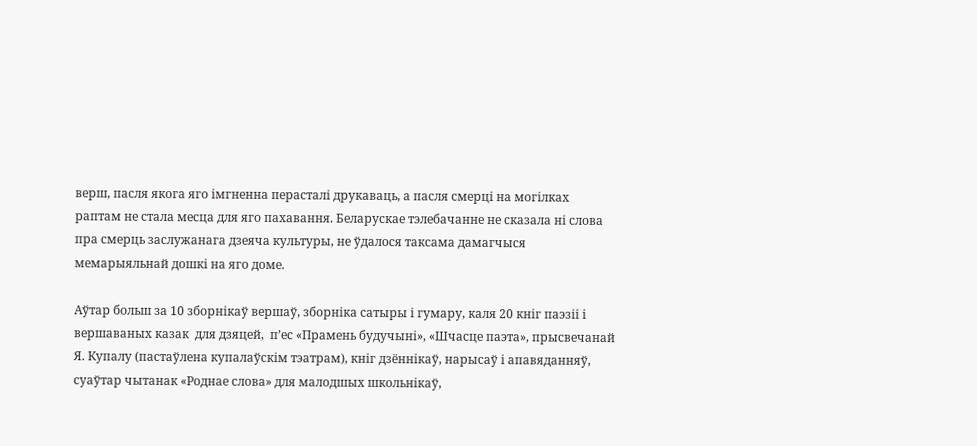верш, пасля якога яго імгненна перасталі друкаваць, а пасля смерці на могілках раптам не стала месца для яго пахавання. Беларускае тэлебачанне не сказала ні слова пра смерць заслужанага дзеяча культуры, не ўдалося таксама дамагчыся мемарыяльнай дошкі на яго доме.

Аўтар больш за 10 зборнікаў вершаў, зборніка сатыры і гумару, каля 20 кніг паэзіі і вершаваных казак  для дзяцей,  п’ес «Прамень будучыні», «Шчасце паэта», прысвечанай Я. Купалу (пастаўлена купалаўскім тэатрам), кніг дзённікаў, нарысаў і апавяданняў, суаўтар чытанак «Роднае слова» для малодшых школьнікаў,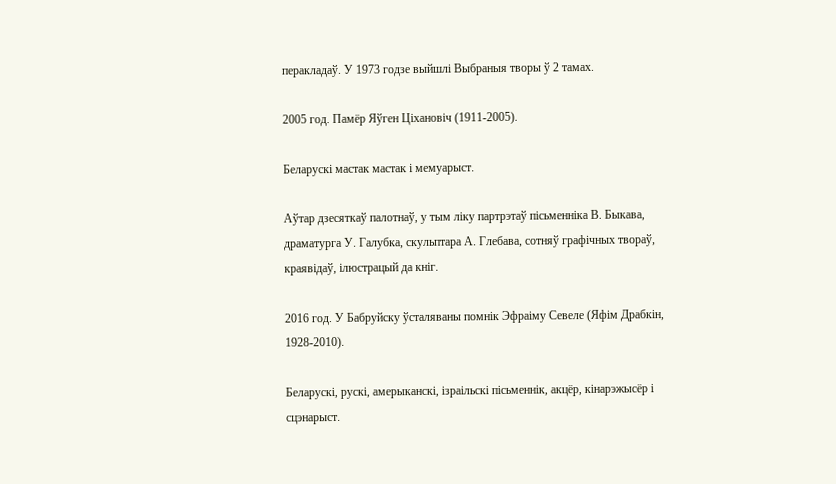перакладаў. У 1973 годзе выйшлі Выбраныя творы ў 2 тамах.

2005 год. Памёр Яўген Ціхановіч (1911-2005).

Беларускі мастак мастак і мемуарыст.

Аўтар дзесяткаў палотнаў, у тым ліку партрэтаў пісьменніка В. Быкава, драматурга У. Галубка, скульптара А. Глебава, сотняў графічных твораў, краявідаў, ілюстрацый да кніг.

2016 год. У Бабруйску ўсталяваны помнік Эфраіму Севеле (Яфім Драбкін, 1928-2010).

Беларускі, рускі, амерыканскі, ізраільскі пісьменнік, акцёр, кінарэжысёр і сцэнарыст.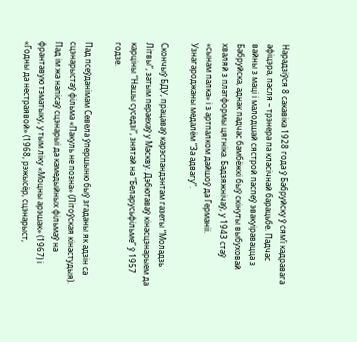Нарадзіўся 8 сакавіка 1928 года ў Бабруйску ў сям’і кадравага афіцэра, пасля – трэнера па класічнай барацьбе. Падчас вайны з маці і малодшай сястрой паспеў эвакуіравацца з Бабруйска, аднак падчас бамбёжкі быў скінуты выбуховай хваляй з платформы цягніка. Бадзяжнічаў, у 1943 стаў «сынам палка» і з артпалком дайшоў да Германіі. Узнагароджаны медалём “За адвагу”.

Скончыў БДУ, працаваў карэспандэнтам газеты “Моладзь Літвы”, затым пераехаў у Маскву. Дэбютаваў кінасцэнарыем да карціны “Нашы суседзі”, знятай на “Беларусьфільме” ў 1957 годзе.

Пад псеўданімам Севела ўпершыню быў згаданы як адзін са сцэнарыстаў фільма «Пакуль не позна» (Літоўская кінастудыя). Пад ім жа напісаў сцэнарыі да камедыйных фільмаў на франтавую тэматыку, у тым ліку «Моцны арэшак» (1967) і «Годны да нестраявой» (1968, рэжысёр, сцэнарыст,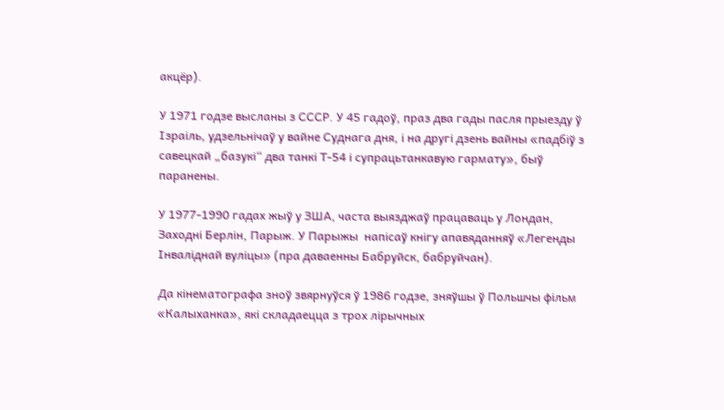акцёр).

У 1971 годзе высланы з СССР. У 45 гадоў, праз два гады пасля прыезду ў Ізраіль, удзельнічаў у вайне Суднага дня, і на другі дзень вайны «падбіў з савецкай „базукі“ два танкі Т-54 і супрацьтанкавую гармату», быў паранены.

У 1977-1990 гадах жыў у ЗША, часта выязджаў працаваць у Лондан, Заходні Берлін, Парыж. У Парыжы  напісаў кнігу апавяданняў «Легенды Інваліднай вуліцы» (пра даваенны Бабруйск, бабруйчан).

Да кінематографа зноў звярнуўся ў 1986 годзе, зняўшы ў Польшчы фільм «Калыханка», які складаецца з трох лірычных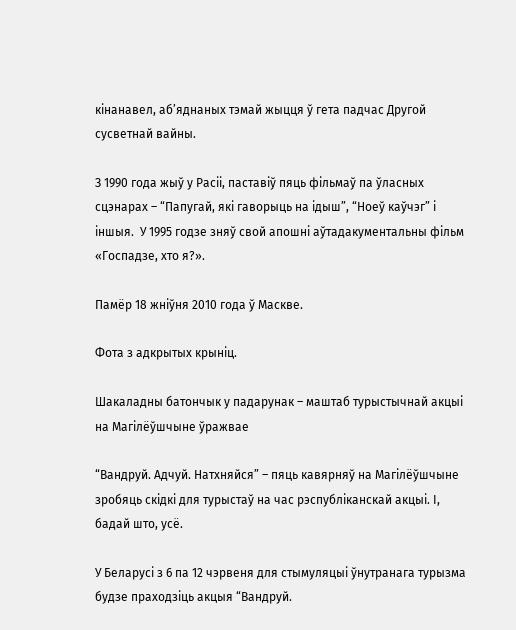кінанавел, аб’яднаных тэмай жыцця ў гета падчас Другой сусветнай вайны.

З 1990 года жыў у Расіі, паставіў пяць фільмаў па ўласных сцэнарах – “Папугай, які гаворыць на ідыш”, “Ноеў каўчэг” і іншыя.  У 1995 годзе зняў свой апошні аўтадакументальны фільм «Госпадзе, хто я?».

Памёр 18 жніўня 2010 года ў Маскве.

Фота з адкрытых крыніц.

Шакаладны батончык у падарунак – маштаб турыстычнай акцыі на Магілёўшчыне ўражвае

“Вандруй. Адчуй. Натхняйся” – пяць кавярняў на Магілёўшчыне зробяць скідкі для турыстаў на час рэспубліканскай акцыі. І, бадай што, усё.

У Беларусі з 6 па 12 чэрвеня для стымуляцыі ўнутранага турызма будзе праходзіць акцыя “Вандруй.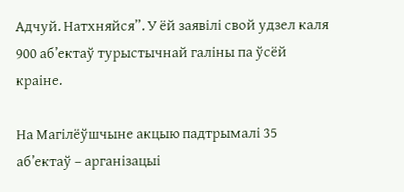Адчуй. Натхняйся”. У ёй заявілі свой удзел каля 900 аб’ектаў турыстычнай галіны па ўсёй краіне.

На Магілёўшчыне акцыю падтрымалі 35 аб’ектаў – арганізацыі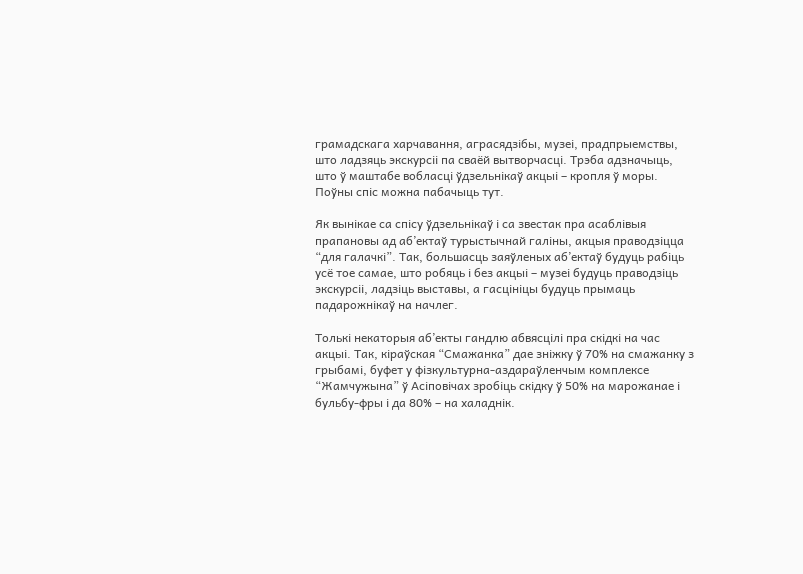грамадскага харчавання, аграсядзібы, музеі, прадпрыемствы, што ладзяць экскурсіі па сваёй вытворчасці. Трэба адзначыць, што ў маштабе вобласці ўдзельнікаў акцыі – кропля ў моры. Поўны спіс можна пабачыць тут.

Як вынікае са спісу ўдзельнікаў і са звестак пра асаблівыя прапановы ад аб’ектаў турыстычнай галіны, акцыя праводзіцца “для галачкі”. Так, большасць заяўленых аб’ектаў будуць рабіць усё тое самае, што робяць і без акцыі – музеі будуць праводзіць экскурсіі, ладзіць выставы, а гасцініцы будуць прымаць падарожнікаў на начлег.

Толькі некаторыя аб’екты гандлю абвясцілі пра скідкі на час акцыі. Так, кіраўская “Смажанка” дае зніжку ў 70% на смажанку з грыбамі, буфет у фізкультурна-аздараўленчым комплексе “Жамчужына” ў Асіповічах зробіць скідку ў 50% на марожанае і бульбу-фры і да 80% – на халаднік.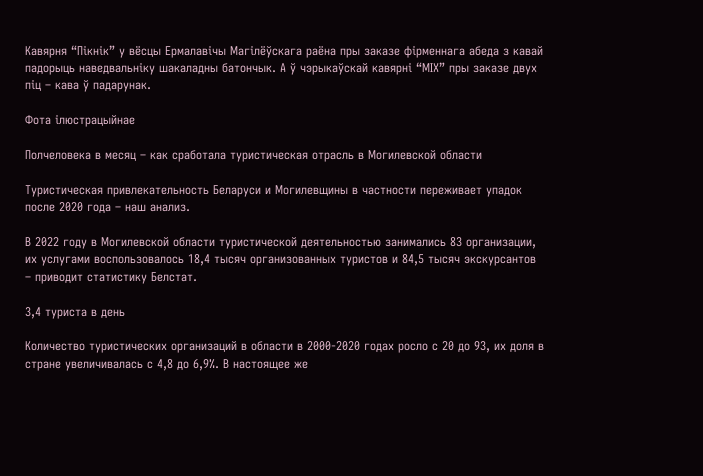Кавярня “Пікнік” у вёсцы Ермалавічы Магілёўскага раёна пры заказе фірменнага абеда з кавай падорыць наведвальніку шакаладны батончык. А ў чэрыкаўскай кавярні “МІХ” пры заказе двух піц – кава ў падарунак.

Фота ілюстрацыйнае

Полчеловека в месяц – как сработала туристическая отрасль в Могилевской области

Туристическая привлекательность Беларуси и Могилевщины в частности переживает упадок после 2020 года – наш анализ.

В 2022 году в Могилевской области туристической деятельностью занимались 83 организации, их услугами воспользовалось 18,4 тысяч организованных туристов и 84,5 тысяч экскурсантов – приводит статистику Белстат.

3,4 туриста в день

Количество туристических организаций в области в 2000-2020 годах росло с 20 до 93, их доля в стране увеличивалась с 4,8 до 6,9%. В настоящее же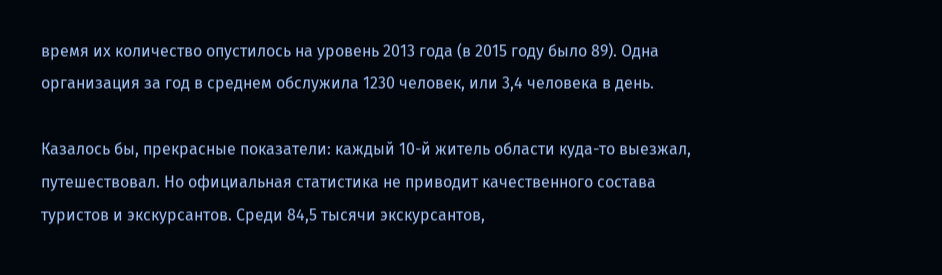время их количество опустилось на уровень 2013 года (в 2015 году было 89). Одна организация за год в среднем обслужила 1230 человек, или 3,4 человека в день.

Казалось бы, прекрасные показатели: каждый 10-й житель области куда-то выезжал, путешествовал. Но официальная статистика не приводит качественного состава туристов и экскурсантов. Среди 84,5 тысячи экскурсантов,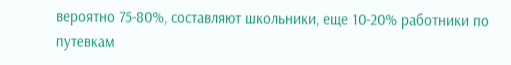вероятно 75-80%, составляют школьники, еще 10-20% работники по путевкам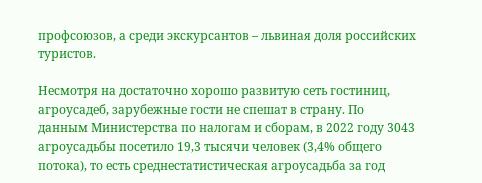профсоюзов, а среди экскурсантов – львиная доля российских туристов.

Несмотря на достаточно хорошо развитую сеть гостиниц, агроусадеб, зарубежные гости не спешат в страну. По данным Министерства по налогам и сборам, в 2022 году 3043 агроусадьбы посетило 19,3 тысячи человек (3,4% общего потока), то есть среднестатистическая агроусадьба за год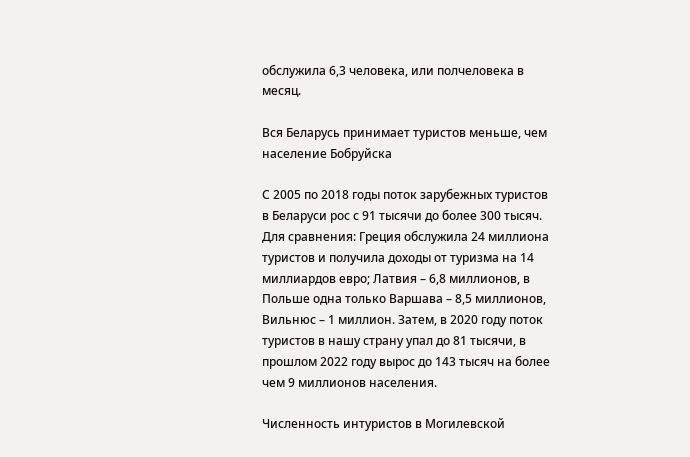обслужила 6,3 человека, или полчеловека в месяц.

Вся Беларусь принимает туристов меньше, чем население Бобруйска

С 2005 по 2018 годы поток зарубежных туристов в Беларуси рос с 91 тысячи до более 300 тысяч. Для сравнения: Греция обслужила 24 миллиона туристов и получила доходы от туризма на 14 миллиардов евро; Латвия – 6,8 миллионов, в Польше одна только Варшава – 8,5 миллионов, Вильнюс – 1 миллион. Затем, в 2020 году поток туристов в нашу страну упал до 81 тысячи, в прошлом 2022 году вырос до 143 тысяч на более чем 9 миллионов населения.

Численность интуристов в Могилевской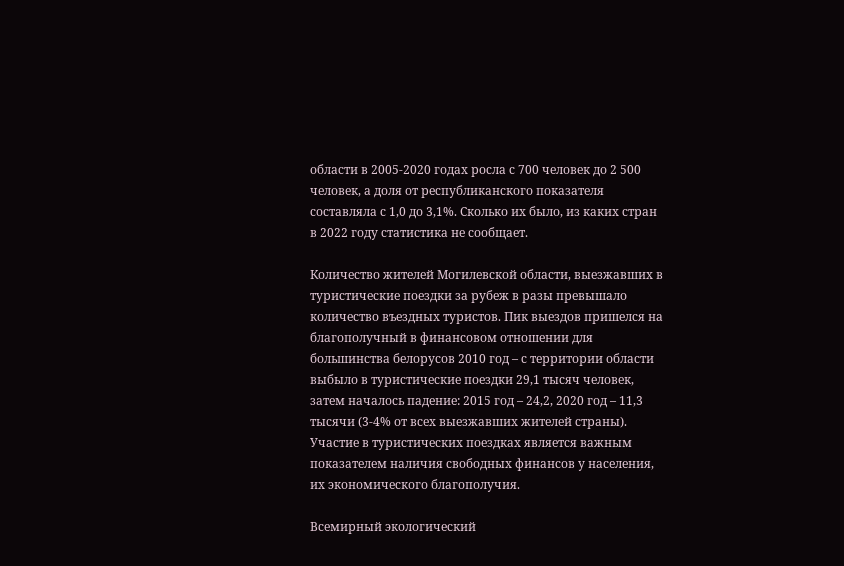области в 2005-2020 годах росла с 700 человек до 2 500 человек, а доля от республиканского показателя составляла с 1,0 до 3,1%. Сколько их было, из каких стран в 2022 году статистика не сообщает.

Количество жителей Могилевской области, выезжавших в туристические поездки за рубеж в разы превышало количество въездных туристов. Пик выездов пришелся на благополучный в финансовом отношении для большинства белорусов 2010 год – с территории области выбыло в туристические поездки 29,1 тысяч человек, затем началось падение: 2015 год – 24,2, 2020 год – 11,3 тысячи (3-4% от всех выезжавших жителей страны). Участие в туристических поездках является важным показателем наличия свободных финансов у населения, их экономического благополучия.

Всемирный экологический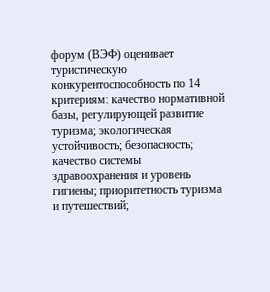форум (ВЭФ) оценивает туристическую конкурентоспособность по 14 критериям: качество нормативной базы, регулирующей развитие туризма; экологическая устойчивость; безопасность; качество системы здравоохранения и уровень гигиены; приоритетность туризма и путешествий;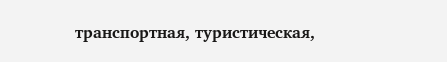транспортная, туристическая,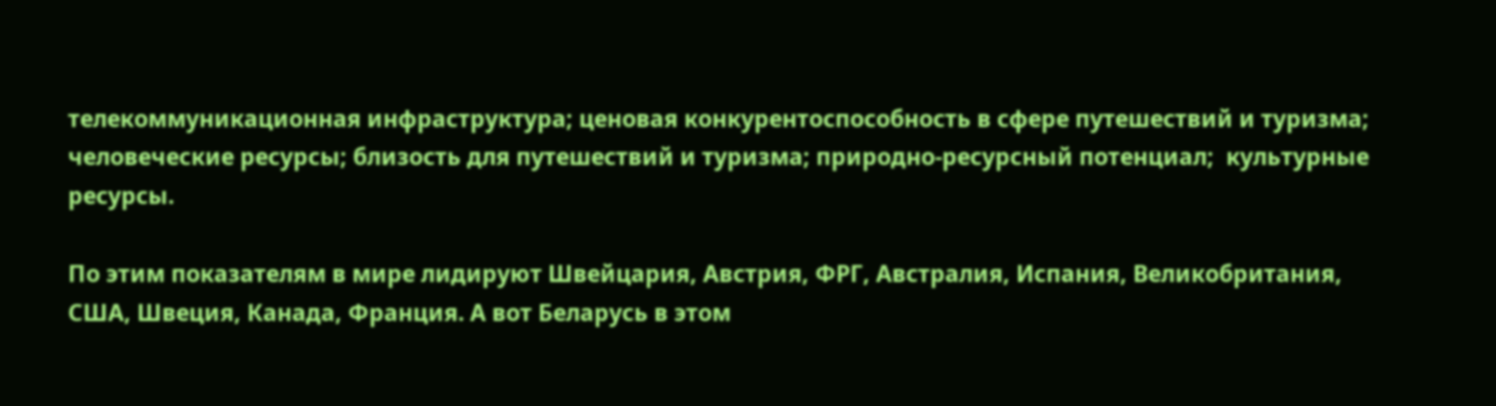телекоммуникационная инфраструктура; ценовая конкурентоспособность в сфере путешествий и туризма; человеческие ресурсы; близость для путешествий и туризма; природно-ресурсный потенциал;  культурные ресурсы.

По этим показателям в мире лидируют Швейцария, Австрия, ФРГ, Австралия, Испания, Великобритания, США, Швеция, Канада, Франция. А вот Беларусь в этом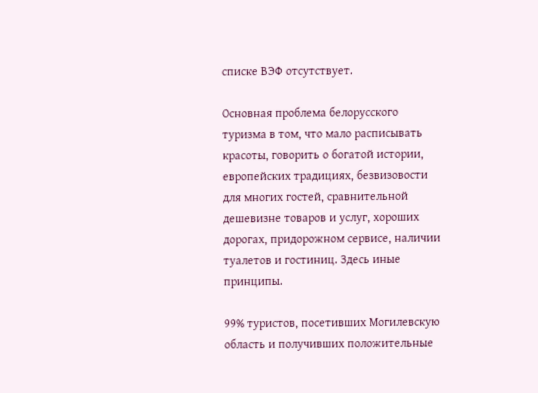списке ВЭФ отсутствует.

Основная проблема белорусского туризма в том, что мало расписывать красоты, говорить о богатой истории, европейских традициях, безвизовости для многих гостей, сравнительной дешевизне товаров и услуг, хороших дорогах, придорожном сервисе, наличии туалетов и гостиниц. Здесь иные принципы.

99% туристов, посетивших Могилевскую область и получивших положительные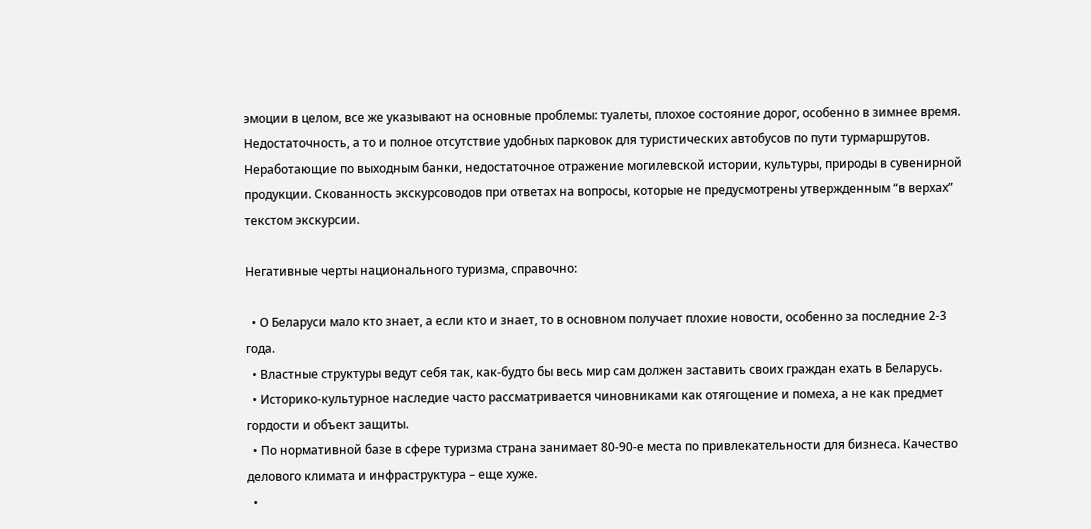эмоции в целом, все же указывают на основные проблемы: туалеты, плохое состояние дорог, особенно в зимнее время. Недостаточность, а то и полное отсутствие удобных парковок для туристических автобусов по пути турмаршрутов. Неработающие по выходным банки, недостаточное отражение могилевской истории, культуры, природы в сувенирной продукции. Скованность экскурсоводов при ответах на вопросы, которые не предусмотрены утвержденным “в верхах” текстом экскурсии.

Негативные черты национального туризма, справочно:

  • О Беларуси мало кто знает, а если кто и знает, то в основном получает плохие новости, особенно за последние 2-3 года.
  • Властные структуры ведут себя так, как-будто бы весь мир сам должен заставить своих граждан ехать в Беларусь.
  • Историко-культурное наследие часто рассматривается чиновниками как отягощение и помеха, а не как предмет гордости и объект защиты.
  • По нормативной базе в сфере туризма страна занимает 80-90-е места по привлекательности для бизнеса. Качество делового климата и инфраструктура – еще хуже.
  •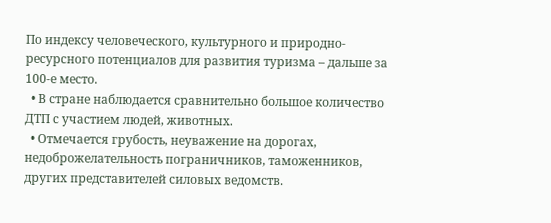По индексу человеческого, культурного и природно-ресурсного потенциалов для развития туризма – дальше за 100-е место.
  • В стране наблюдается сравнительно большое количество ДТП с участием людей, животных.
  • Отмечается грубость, неуважение на дорогах, недоброжелательность пограничников, таможенников, других представителей силовых ведомств.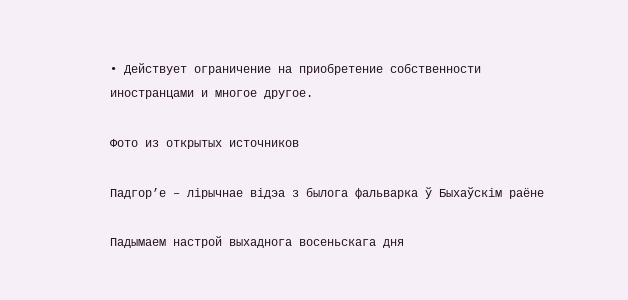• Действует ограничение на приобретение собственности иностранцами и многое другое.

Фото из открытых источников

Падгор’е – лірычнае відэа з былога фальварка ў Быхаўскім раёне

Падымаем настрой выхаднога восеньскага дня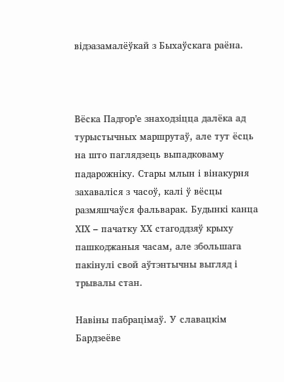відэазамалёўкай з Быхаўскага раёна.



Вёска Падгор’е знаходзіцца далёка ад турыстычных маршрутаў, але тут ёсць на што паглядзець выпадковаму падарожніку. Стары млын і вінакурня захаваліся з часоў, калі ў вёсцы размяшчаўся фальварак. Будынкі канца ХІХ – пачатку ХХ стагоддзяў крыху пашкоджаныя часам, але збольшага пакінулі свой аўтэнтычны выгляд і трывалы стан.

Навіны пабрацімаў. У славацкім Бардзеёве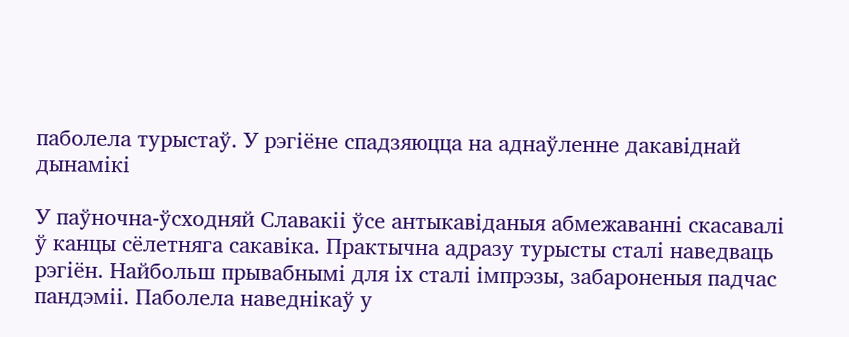паболела турыстаў. У рэгіёне спадзяюцца на аднаўленне дакавіднай дынамікі

У паўночна-ўсходняй Славакіі ўсе антыкавіданыя абмежаванні скасавалі ў канцы сёлетняга сакавіка. Практычна адразу турысты сталі наведваць рэгіён. Найбольш прывабнымі для іх сталі імпрэзы, забароненыя падчас пандэміі. Паболела наведнікаў у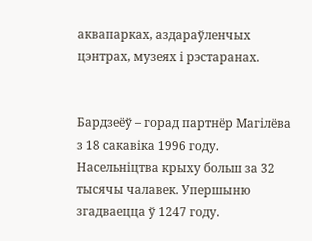аквапарках, аздараўленчых цэнтрах, музеях і рэстаранах.


Бардзеёў – горад партнёр Магілёва з 18 сакавіка 1996 году. Насельніцтва крыху больш за 32 тысячы чалавек. Упершыню згадваецца ў 1247 году.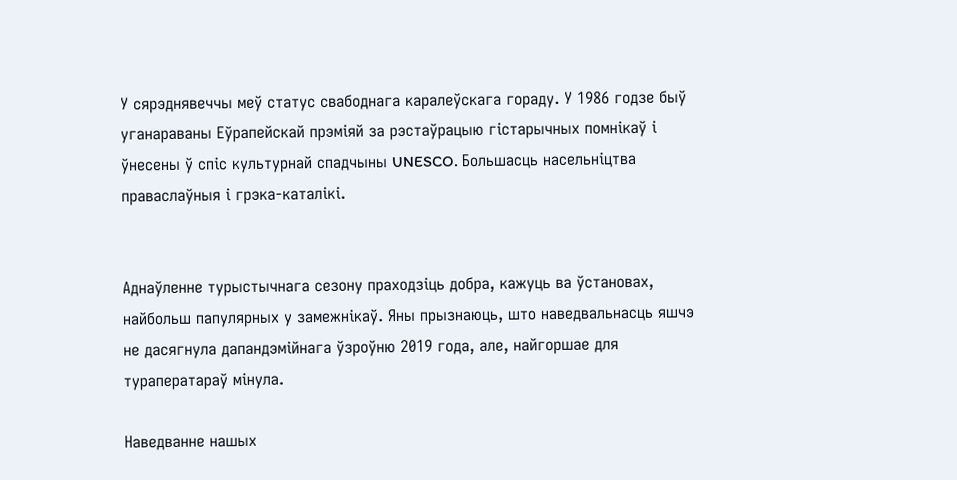У сярэднявеччы меў статус свабоднага каралеўскага гораду. У 1986 годзе быў уганараваны Еўрапейскай прэміяй за рэстаўрацыю гістарычных помнікаў і ўнесены ў спіс культурнай спадчыны UNESCO. Большасць насельніцтва праваслаўныя і грэка-каталікі.


Аднаўленне турыстычнага сезону праходзіць добра, кажуць ва ўстановах, найбольш папулярных у замежнікаў. Яны прызнаюць, што наведвальнасць яшчэ не дасягнула дапандэмійнага ўзроўню 2019 года, але, найгоршае для тураператараў мінула.

Наведванне нашых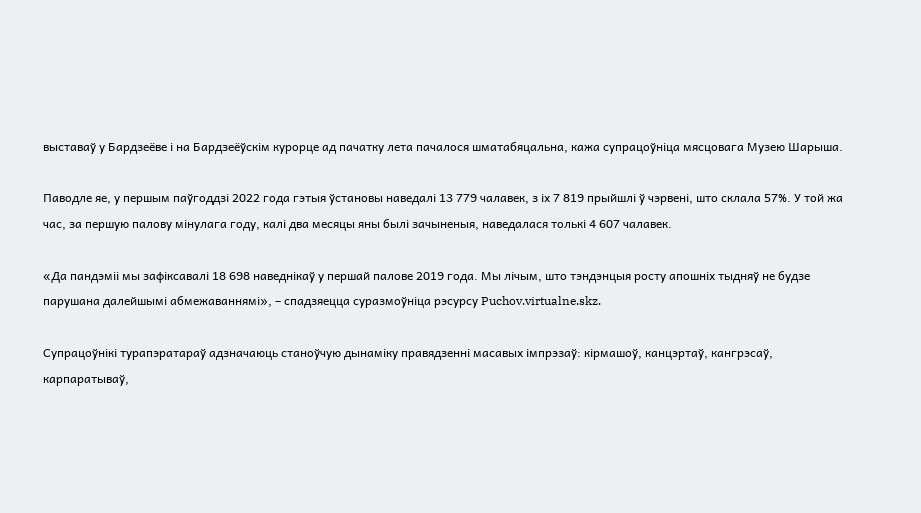выставаў у Бардзеёве і на Бардзеёўскім курорце ад пачатку лета пачалося шматабяцальна, кажа супрацоўніца мясцовага Музею Шарыша.

Паводле яе, у першым паўгоддзі 2022 года гэтыя ўстановы наведалі 13 779 чалавек, з іх 7 819 прыйшлі ў чэрвені, што склала 57%. У той жа час, за першую палову мінулага году, калі два месяцы яны былі зачыненыя, наведалася толькі 4 607 чалавек.

«Да пандэміі мы зафіксавалі 18 698 наведнікаў у першай палове 2019 года. Мы лічым, што тэндэнцыя росту апошніх тыдняў не будзе парушана далейшымі абмежаваннямі», – спадзяецца суразмоўніца рэсурсу Puchov.virtualne.skz.

Супрацоўнікі турапэратараў адзначаюць станоўчую дынаміку правядзенні масавых імпрэзаў: кірмашоў, канцэртаў, кангрэсаў, карпаратываў,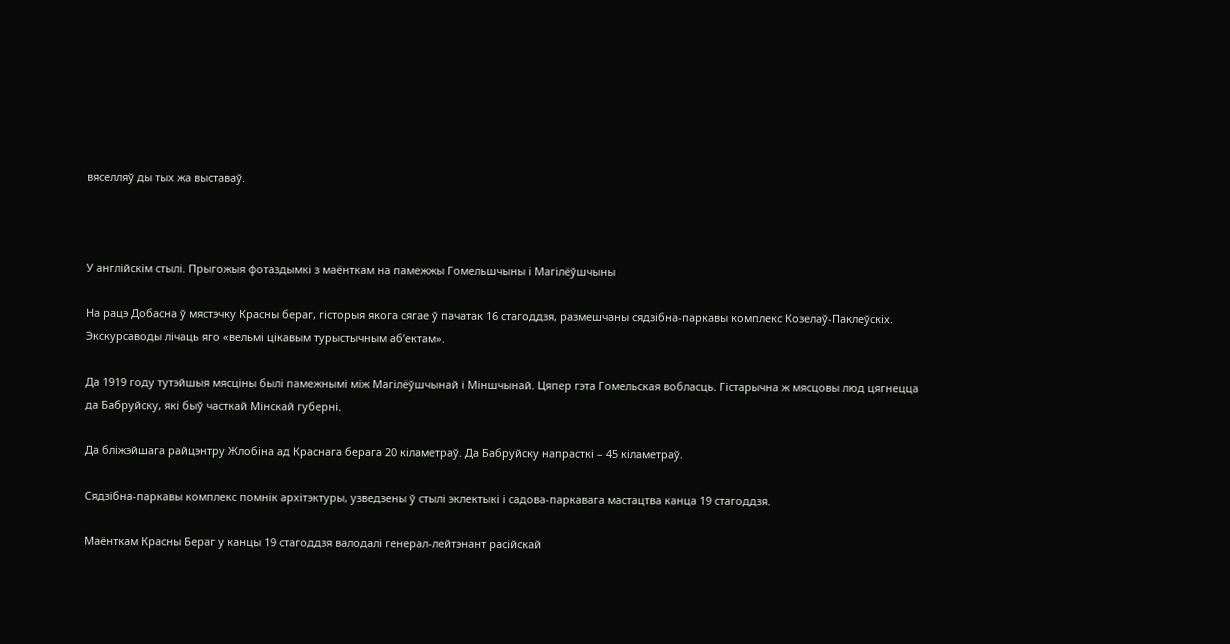вяселляў ды тых жа выставаў.



У англійскім стылі. Прыгожыя фотаздымкі з маёнткам на памежжы Гомельшчыны і Магілёўшчыны

На рацэ Добасна ў мястэчку Красны бераг, гісторыя якога сягае ў пачатак 16 стагоддзя, размешчаны сядзібна-паркавы комплекс Козелаў-Паклеўскіх. Экскурсаводы лічаць яго «вельмі цікавым турыстычным аб’ектам».

Да 1919 году тутэйшыя мясціны былі памежнымі між Магілёўшчынай і Міншчынай. Цяпер гэта Гомельская вобласць. Гістарычна ж мясцовы люд цягнецца да Бабруйску, які быў часткай Мінскай губерні.

Да бліжэйшага райцэнтру Жлобіна ад Краснага берага 20 кіламетраў. Да Бабруйску напрасткі – 45 кіламетраў.

Сядзібна-паркавы комплекс помнік архітэктуры, узведзены ў стылі эклектыкі і садова-паркавага мастацтва канца 19 стагоддзя.

Маёнткам Красны Бераг у канцы 19 стагоддзя валодалі генерал-лейтэнант расійскай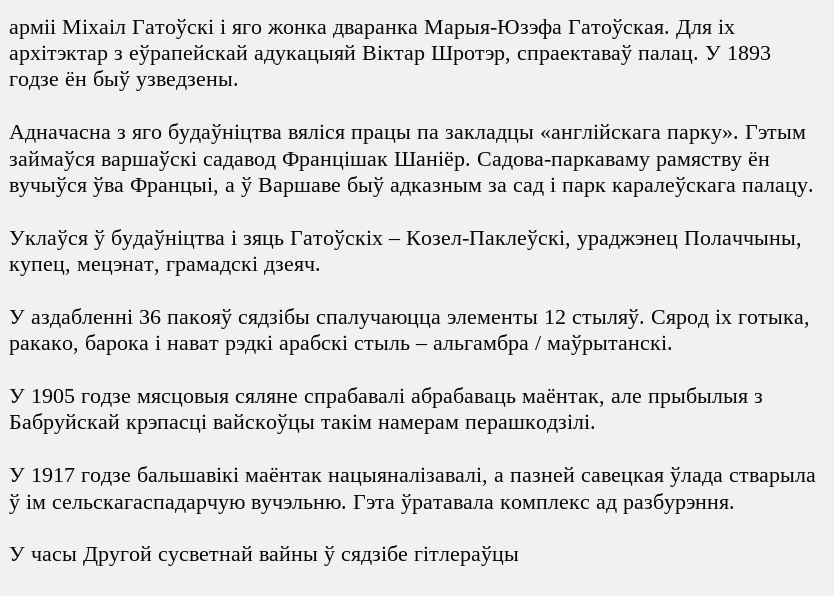арміі Міхаіл Гатоўскі і яго жонка дваранка Марыя-Юзэфа Гатоўская. Для іх архітэктар з еўрапейскай адукацыяй Віктар Шротэр, спраектаваў палац. У 1893 годзе ён быў узведзены.

Адначасна з яго будаўніцтва вяліся працы па закладцы «англійскага парку». Гэтым займаўся варшаўскі садавод Францішак Шаніёр. Садова-паркаваму рамяству ён вучыўся ўва Францыі, а ў Варшаве быў адказным за сад і парк каралеўскага палацу.

Уклаўся ў будаўніцтва і зяць Гатоўскіх – Козел-Паклеўскі, ураджэнец Полаччыны, купец, мецэнат, грамадскі дзеяч.

У аздабленні 36 пакояў сядзібы спалучаюцца элементы 12 стыляў. Сярод іх готыка, ракако, барока і нават рэдкі арабскі стыль – альгамбра / маўрытанскі.

У 1905 годзе мясцовыя сяляне спрабавалі абрабаваць маёнтак, але прыбылыя з Бабруйскай крэпасці вайскоўцы такім намерам перашкодзілі.

У 1917 годзе бальшавікі маёнтак нацыяналізавалі, а пазней савецкая ўлада стварыла ў ім сельскагаспадарчую вучэльню. Гэта ўратавала комплекс ад разбурэння.

У часы Другой сусветнай вайны ў сядзібе гітлераўцы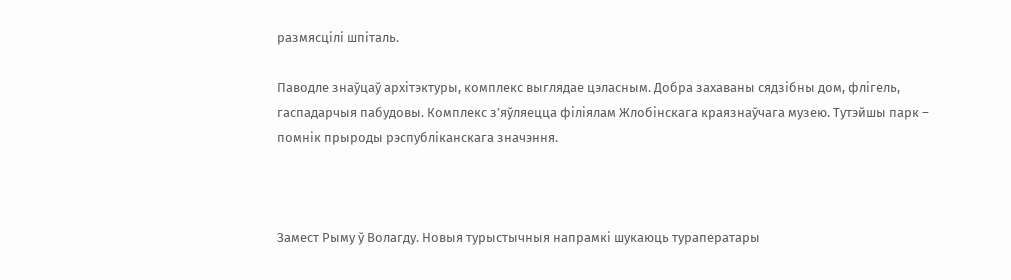размясцілі шпіталь.

Паводле знаўцаў архітэктуры, комплекс выглядае цэласным. Добра захаваны сядзібны дом, флігель, гаспадарчыя пабудовы. Комплекс з’яўляецца філіялам Жлобінскага краязнаўчага музею. Тутэйшы парк – помнік прыроды рэспубліканскага значэння.



Замест Рыму ў Волагду. Новыя турыстычныя напрамкі шукаюць тураператары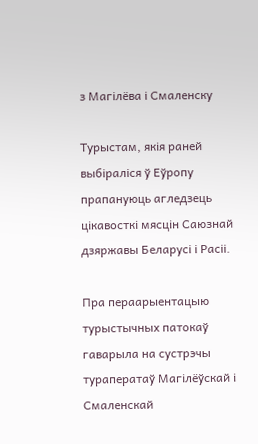з Магілёва і Смаленску

Турыстам, якія раней выбіраліся ў Еўропу прапануюць агледзець цікавосткі мясцін Саюзнай дзяржавы Беларусі і Расіі.

Пра пераарыентацыю турыстычных патокаў гаварыла на сустрэчы тураператаў Магілёўскай і Смаленскай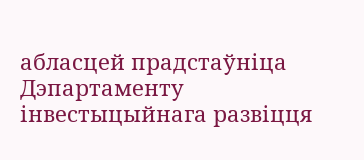абласцей прадстаўніца Дэпартаменту інвестыцыйнага развіцця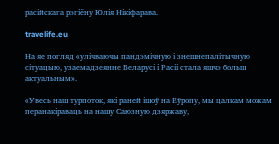расійскага рэгіёну Юлія Нікіфарава.

travelife.eu

На яе погляд «улічваючы пандэмічную і знешнепалітычную сітуацыю, узаемадзеянне Беларусі і Расіі стала яшчэ больш актуальным».

«Увесь наш турпоток, які раней ішоў на Еўропу, мы цалкам можам перанакіраваць на нашу Саюзную дзяржаву,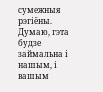сумежныя рэгіёны. Думаю, гэта будзе займальна і нашым, і вашым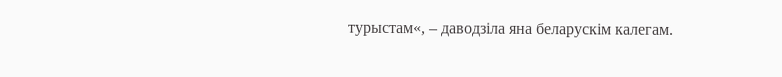турыстам«, – даводзіла яна беларускім калегам.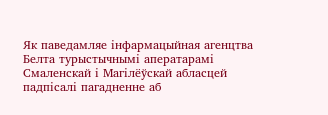Як паведамляе інфармацыйная агенцтва Белта турыстычнымі аператарамі Смаленскай і Магілёўскай абласцей падпісалі пагадненне аб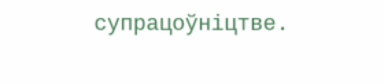супрацоўніцтве.